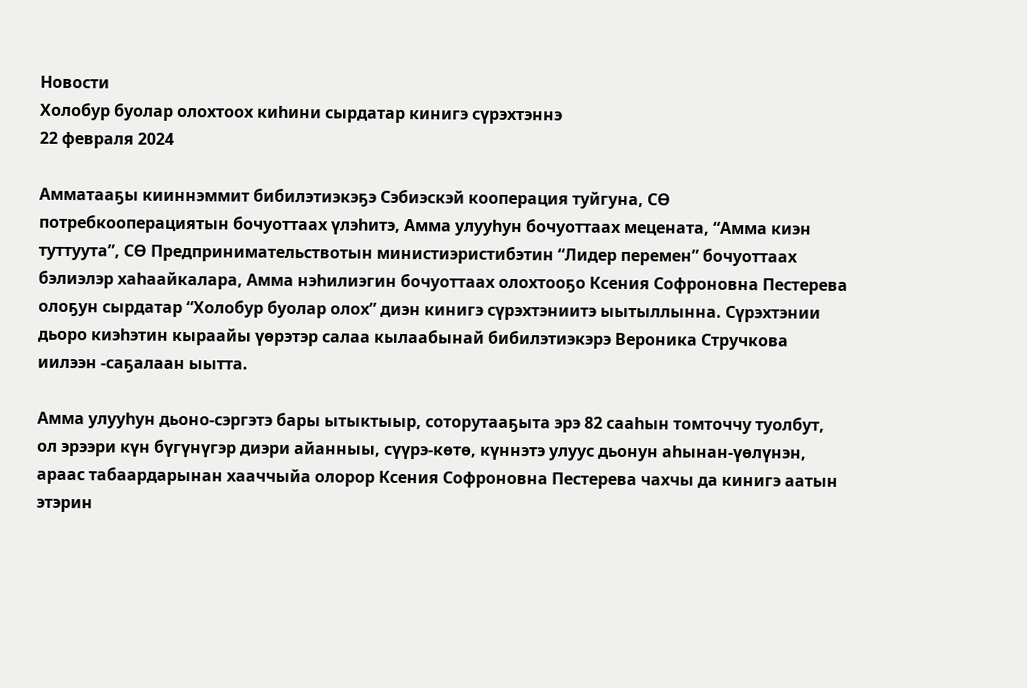Новости
Холобур буолар олохтоох киһини сырдатар кинигэ сүрэхтэннэ
22 февраля 2024

Амматааҕы кииннэммит бибилэтиэкэҕэ Сэбиэскэй кооперация туйгуна, СӨ потребкооперациятын бочуоттаах үлэһитэ, Амма улууһун бочуоттаах мецената, “Амма киэн туттуута”, СӨ Предпринимательствотын министиэристибэтин “Лидер перемен” бочуоттаах бэлиэлэр хаһаайкалара, Амма нэһилиэгин бочуоттаах олохтооҕо Ксения Софроновна Пестерева олоҕун сырдатар “Холобур буолар олох” диэн кинигэ сүрэхтэниитэ ыытыллынна. Сүрэхтэнии дьоро киэһэтин кыраайы үөрэтэр салаа кылаабынай бибилэтиэкэрэ Вероника Стручкова иилээн -саҕалаан ыытта.

Амма улууһун дьоно-сэргэтэ бары ытыктыыр, соторутааҕыта эрэ 82 сааһын томточчу туолбут, ол эрээри күн бүгүнүгэр диэри айанныы, сүүрэ-көтө, күннэтэ улуус дьонун аһынан-үөлүнэн, араас табаардарынан хааччыйа олорор Ксения Софроновна Пестерева чахчы да кинигэ аатын этэрин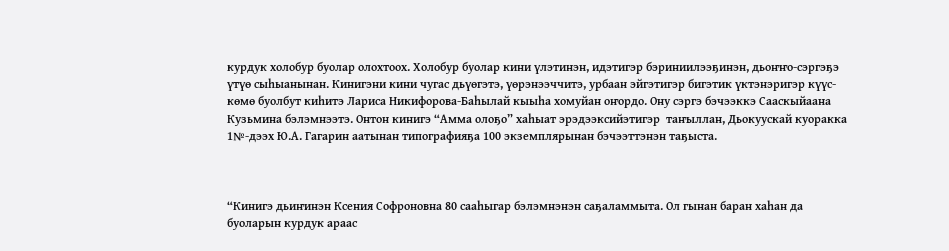курдук холобур буолар олохтоох. Холобур буолар кини үлэтинэн, идэтигэр бэриниилээҕинэн, дьоҥҥо-сэргэҕэ үтүө сыһыанынан. Кинигэни кини чугас дьүөгэтэ, үөрэнээччитэ, урбаан эйгэтигэр бигэтик үктэнэригэр күүс-көмө буолбут киһитэ Лариса Никифорова-Баһылай кыыһа хомуйан оҥордо. Ону сэргэ бэчээккэ Сааскыйаана Кузьмина бэлэмнээтэ. Онтон кинигэ “Амма олоҕо” хаһыат эрэдээксийэтигэр  таҥыллан, Дьокуускай куоракка 1№-дээх Ю.А. Гагарин аатынан типографияҕа 100 экземплярынан бэчээттэнэн таҕыста.



“Кинигэ дьиҥинэн Ксения Софроновна 80 сааһыгар бэлэмнэнэн саҕаламмыта. Ол гынан баран хаһан да буоларын курдук араас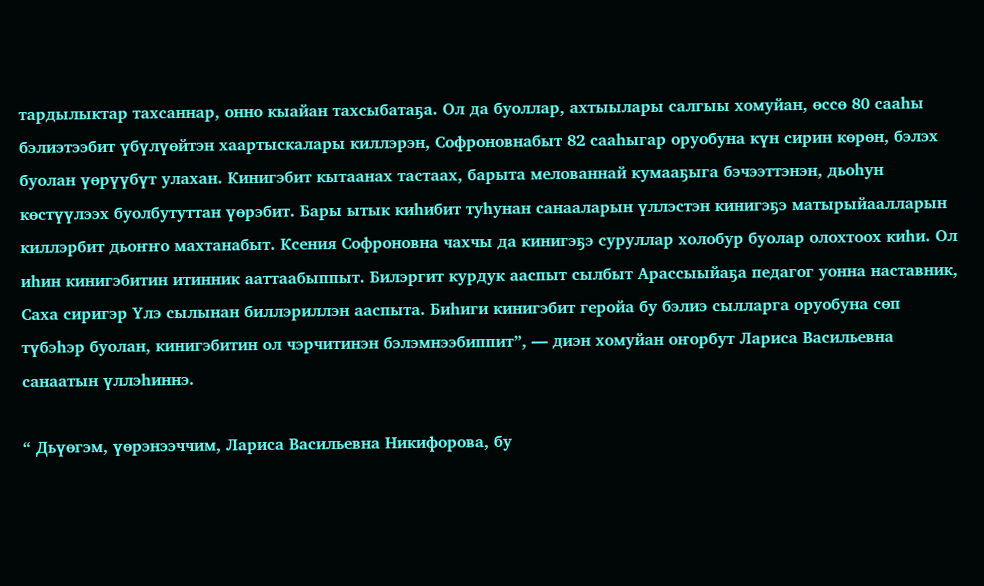тардылыктар тахсаннар, онно кыайан тахсыбатаҕа. Ол да буоллар, ахтыылары салгыы хомуйан, өссө 80 сааһы бэлиэтээбит үбүлүөйтэн хаартыскалары киллэрэн, Софроновнабыт 82 сааһыгар оруобуна күн сирин көрөн, бэлэх буолан үөрүүбүт улахан. Кинигэбит кытаанах тастаах, барыта мелованнай кумааҕыга бэчээттэнэн, дьоһун көстүүлээх буолбутуттан үөрэбит. Бары ытык киһибит туһунан санааларын үллэстэн кинигэҕэ матырыйаалларын киллэрбит дьоҥҥо махтанабыт. Ксения Софроновна чахчы да кинигэҕэ суруллар холобур буолар олохтоох киһи. Ол иһин кинигэбитин итинник ааттаабыппыт. Билэргит курдук ааспыт сылбыт Арассыыйаҕа педагог уонна наставник, Саха сиригэр Үлэ сылынан биллэриллэн ааспыта. Биһиги кинигэбит геройа бу бэлиэ сылларга оруобуна сөп түбэһэр буолан, кинигэбитин ол чэрчитинэн бэлэмнээбиппит”, — диэн хомуйан оҥорбут Лариса Васильевна санаатын үллэһиннэ.

“ Дьүөгэм, үөрэнээччим, Лариса Васильевна Никифорова, бу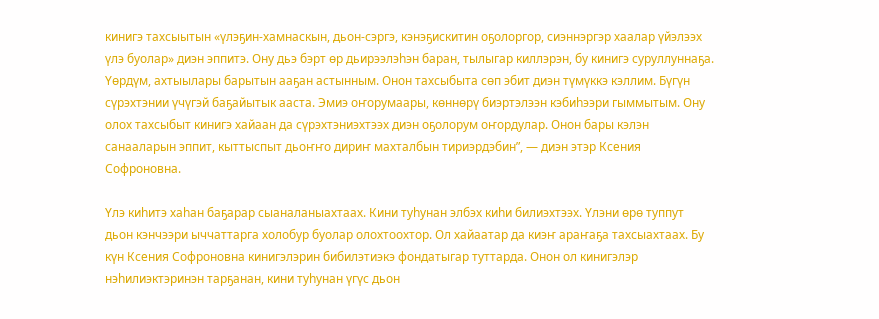кинигэ тахсыытын «үлэҕин-хамнаскын, дьон-сэргэ, кэнэҕискитин оҕолоргор, сиэннэргэр хаалар үйэлээх үлэ буолар» диэн эппитэ. Ону дьэ бэрт өр дьирээлэһэн баран, тылыгар киллэрэн, бу кинигэ суруллуннаҕа. Үөрдүм, ахтыылары барытын ааҕан астынным. Онон тахсыбыта сөп эбит диэн түмүккэ кэллим. Бүгүн сүрэхтэнии үчүгэй баҕайытык ааста. Эмиэ оҥорумаары, көннөрү биэртэлээн кэбиһээри гыммытым. Ону олох тахсыбыт кинигэ хайаан да сүрэхтэниэхтээх диэн оҕолорум оҥордулар. Онон бары кэлэн санааларын эппит, кыттыспыт дьоҥҥо дириҥ махталбын тириэрдэбин”, — диэн этэр Ксения Софроновна.

Үлэ киһитэ хаһан баҕарар сыаналаныахтаах. Кини туһунан элбэх киһи билиэхтээх. Үлэни өрө туппут дьон кэнчээри ыччаттарга холобур буолар олохтоохтор. Ол хайаатар да киэҥ араҥаҕа тахсыахтаах. Бу күн Ксения Софроновна кинигэлэрин бибилэтиэкэ фондатыгар туттарда. Онон ол кинигэлэр  нэһилиэктэринэн тарҕанан, кини туһунан үгүс дьон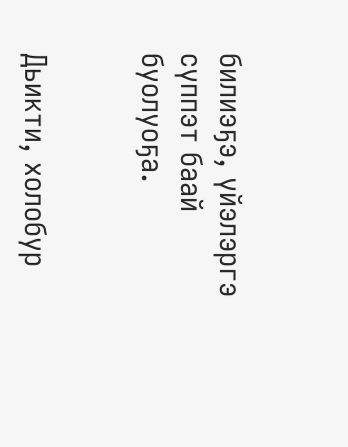билиэҕэ, үйэлэргэ сүппэт баай буолуоҕа.


Дьикти, холобур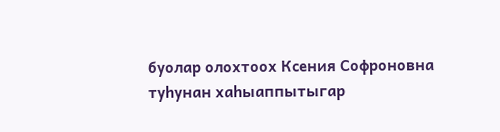буолар олохтоох Ксения Софроновна туһунан хаһыаппытыгар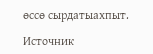өссө сырдатыахпыт.

Источник